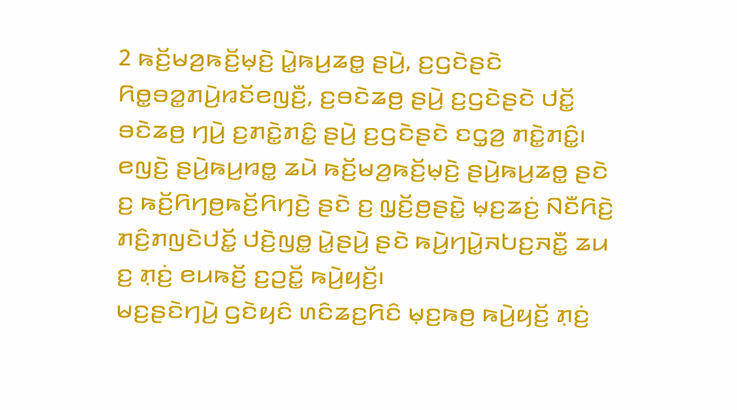2 ꤒꤢꤩ꤬ꤗꤤ꤬ꤒꤢꤩ꤬ꤗ꤫ꤢꤧ꤬ ꤣꤧ꤭ꤒꤣ꤬ꤘꤥ꤭ ꤔꤣꤧ꤬, ꤢ꤬ꤞꤢꤧꤔꤢꤧ ꤖꤥ꤭ꤋꤤ꤭ꤊꤣꤧ꤬ꤙꤢꤩꤕꤜꤢꤪ꤬, ꤢ꤬ꤋꤢꤧꤘꤥ꤬ ꤔꤣꤧ꤬ ꤢ꤬ꤞꤢꤧꤔꤢꤧ ꤓꤢꤩ꤭ ꤋꤢꤧꤘꤥ꤬ ꤚꤣꤧ꤬ ꤢ꤬ꤊꤢꤧ꤭ꤊꤢꤨ꤭ ꤔꤣꤧ꤬ ꤢ꤬ꤞꤢꤧꤔꤢꤧ ꤢꤞ꤫ꤤ꤬ ꤊꤢꤧ꤭ꤊꤢꤨ꤭꤯ ꤕꤜꤢꤧ꤬ ꤔꤣꤧ꤬ꤒꤣ꤬ꤙꤥ꤭ ꤘꤣꤧ ꤒꤢꤩ꤬ꤗꤤ꤬ꤒꤢꤩ꤬ꤗ꤫ꤢꤧ꤬ ꤔꤣꤧ꤬ꤒꤣ꤬ꤘꤥ꤭ ꤔꤢꤧ ꤢ꤬ ꤒꤢꤩ꤬ꤖꤚꤥ꤬ꤒꤢꤩ꤬ꤖꤚꤢꤧ꤬ ꤔꤢꤧ ꤢ꤬ ꤜ꤫ꤢꤩ꤬ꤥ꤬ꤔꤢꤧ꤭ ꤗ꤫ꤢ꤬ꤘꤢꤦ꤬ ꤡꤢꤪꤖꤢꤧ꤬ ꤊꤢꤨ꤬ꤊꤜꤢꤧꤓꤢꤩ꤭ ꤓꤢꤧ꤬ꤜꤥ꤭ ꤣꤧ꤭ꤔꤣꤧ꤬ ꤔꤢꤧ ꤒꤣꤧ꤬ꤚꤣꤧ꤭ꤏꤝꤢ꤬ꤏꤢꤪ꤭ ꤘꤣ ꤢ꤬ ꤊ꤫ꤢꤦ꤬ ꤕꤣꤒꤢꤩ꤬ ꤢ꤬ꤑꤢꤩ꤭ ꤒꤣꤧ꤬ꤟꤢꤩ꤬꤯
ꤗꤢ꤬ꤔꤢꤧꤚꤣꤧ꤬ ꤞꤢꤧꤟꤢꤨ ꤛꤢꤨꤘꤢ꤬ꤖꤢꤨ ꤗ꤫ꤢ꤬ꤒꤥ꤬ ꤒꤣꤧ꤬ꤟꤢꤩ꤬ ꤊ꤫ꤢꤦ꤬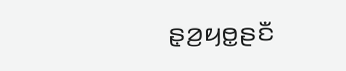ꤔ꤫ꤤ꤬ꤟꤥ꤭ꤔꤢꤪ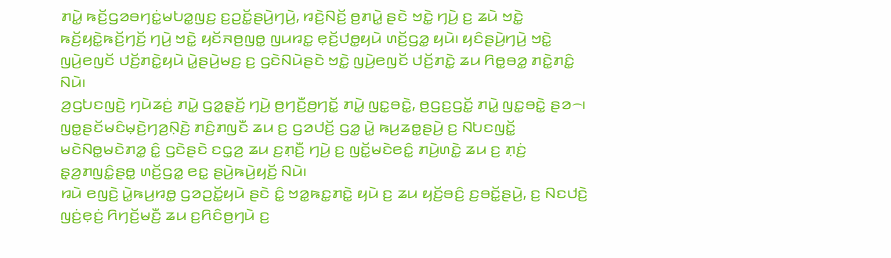ꤊꤣꤧ꤭ ꤒꤢꤩ꤬ꤞꤤꤋꤚꤢꤦ꤭ꤗꤝꤤ꤭ꤜꤢ꤬ ꤢ꤬ꤑꤢꤩ꤭ꤔꤣꤧ꤬ꤚꤣꤧ꤬, ꤙꤢꤧ꤬ꤡꤢꤩ꤬ ꤥ꤬ꤊꤣꤧ꤭ ꤔꤢꤧ ꤠꤢꤧ꤭ ꤚꤣꤧ꤬ ꤢ꤬ ꤘꤣꤧ ꤠꤢꤧ꤭ ꤒꤢꤩ꤬ꤟꤢꤧ꤭ꤒꤢꤩ꤬ꤚꤢꤩ꤬ ꤚꤣꤧ꤬ ꤠꤢꤧ꤭ ꤟꤢꤩꤏꤥ꤬ꤜꤥ꤭ ꤜꤣꤙꤢ꤭ ꤕ꤫ꤢꤩ꤬ꤓꤥ꤭ꤟꤣꤧ ꤛꤢꤩ꤬ꤞꤤ꤭ ꤟꤣꤧ꤯ ꤟꤢꤨꤔꤣꤧ꤬ꤚꤣꤧ꤬ ꤠꤢꤧ꤭ ꤜꤣꤧ꤬ꤕꤜꤢꤩ ꤓꤢꤩ꤬ꤊꤢꤧ꤭ꤟꤣꤧ ꤣꤧ꤭ꤔꤣꤧ꤬ꤗꤢ꤬ ꤢ꤬ ꤞꤢꤧꤡꤣꤧꤔꤢꤧ ꤠꤢꤧ꤭ ꤜꤣꤧ꤬ꤕꤜꤢꤩ ꤓꤢꤩ꤬ꤊꤢꤧ꤭ ꤘꤣ ꤖꤥ꤭ꤋꤤ꤭ ꤊꤢꤧ꤭ꤊꤢꤨ꤭ ꤡꤣꤧ꤯
ꤤ꤬ꤞꤝꤢꤜꤢꤧ꤬ ꤚꤣꤧꤘꤢꤦ꤬ ꤊꤣꤧ꤭ ꤞꤤ꤭ꤔ꤫ꤢꤩ꤬ ꤚꤣꤧ꤬ ꤥ꤬ꤚꤢꤪ꤬ꤥ꤬ꤚꤢꤩ꤭ ꤊꤣꤧ꤭ ꤜꤢ꤭ꤋꤢꤧ꤭, ꤥ꤬ꤞꤢ꤬ꤞꤢꤩ꤭ ꤊꤣꤧ꤭ ꤜꤢ꤭ꤋꤢꤧ꤭ ꤔꤤ꤮꤯ ꤜꤥ꤭ꤔꤢꤩꤗꤢꤨꤗ꤫ꤢꤧ꤬ꤚꤤ꤬ꤡ꤫ꤢꤧ꤬ ꤊꤢꤨ꤬ꤊꤜꤢꤪ ꤘꤣ ꤢ꤬ ꤞꤤꤓꤢꤩ꤬ ꤞꤤ꤭ ꤣꤧ꤭ ꤒꤣ꤬ꤘꤥ꤭ꤔꤣꤧ꤬ ꤢ꤬ ꤡꤝꤢꤜꤢꤩ꤭ ꤗꤢꤧꤡꤥ꤭ꤗꤢꤧꤊꤤ꤭ ꤢꤨ꤭ ꤞꤢꤧꤔꤢꤧ ꤢꤞ꤫ꤤ꤬ ꤘꤣ ꤢ꤬ꤊ꤫ꤢꤪ꤬ ꤚꤣꤧ꤬ ꤢ꤬ ꤜꤢꤩ꤭ꤗꤢꤧꤕꤢꤨ꤭ ꤊꤣꤧ꤬ꤛꤢꤧ꤭ ꤘꤣ ꤢ꤬ ꤊ꤫ꤢꤦ꤬ ꤔ꤫ꤤ꤬ꤊꤜꤢꤨ꤭ꤔꤥ꤭ ꤛꤢꤩ꤬ꤞꤤ꤭ ꤕꤢ꤭ ꤔꤣꤧ꤬ꤒꤣꤧ꤬ꤟꤢꤩ꤬ ꤡꤣꤧ꤯
ꤙꤣꤧ ꤕꤜꤢꤧ꤬ ꤣꤧ꤭ꤒꤣ꤬ꤙꤥ꤭ ꤞꤤꤑꤢꤩ꤭ꤟꤣꤧ ꤔꤢꤧ ꤢꤨ꤭ ꤠꤤ꤭ꤒꤢ꤭ꤊꤢꤧ꤭ ꤟꤣꤧ ꤢ꤬ ꤘꤣ ꤟꤢꤩ꤬ꤋꤢꤨ꤬ ꤢ꤬ꤋꤢꤩ꤭ꤔꤣꤧ꤬, ꤢ꤬ ꤡꤢꤓꤢꤧ꤬ ꤜꤢꤦ꤬ꤕ꤫ꤢꤦ꤬ ꤖꤚꤢꤩ꤬ꤗꤢꤪ꤬ ꤘꤣ ꤢ꤬ꤖꤢꤨꤥ꤬ꤚꤣꤧ ꤢ꤬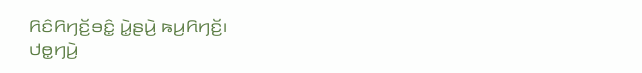ꤖꤢꤨꤖꤚꤢꤩ꤬ꤋꤢꤨ꤭ ꤣꤧ꤭ꤔꤣꤧ꤬ ꤒꤣ꤬ꤖꤚꤢꤩ꤬꤯
ꤓꤥ꤭ꤚꤣꤧ꤬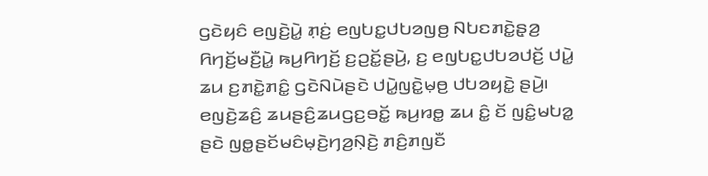ꤞꤢꤧꤟꤢꤨ ꤕꤜꤢꤧ꤬ꤣꤧ꤭ ꤊ꤫ꤢꤦ꤬ ꤕꤜꤝꤢ꤭ꤓꤝꤤꤜꤥ꤬ ꤡꤝꤢꤊꤢꤧ꤭ꤔ꤫ꤤ꤬ ꤖꤚꤢꤩ꤬ꤗꤢꤪ꤬ꤣꤧ꤭ ꤒꤣ꤬ꤖꤚꤢꤩ꤬ ꤢ꤬ꤑꤢꤩ꤭ꤔꤣꤧ꤬, ꤢ꤬ ꤕꤜꤝꤢ꤭ꤓꤝꤤꤓꤢꤩ꤬ ꤓꤣꤧ꤭ ꤘꤣ ꤢ꤬ꤊꤢꤧ꤭ꤊꤢꤨ꤭ ꤞꤢꤧꤡꤣꤧꤔꤢꤧ ꤓꤣꤧ꤭ꤜꤢꤧ꤭ꤗ꤫ꤥ꤬ ꤓꤝꤤꤟꤢꤧ꤭ ꤔꤣꤧ꤬꤯
ꤕꤜꤢꤧ꤬ꤘꤢꤨ꤬ ꤘꤣꤔꤢꤨ꤬ꤘꤣꤞꤢ꤬ꤋꤢꤩ꤭ ꤒꤣ꤬ꤙꤥ꤭ ꤘꤣ ꤢꤨ꤭ ꤢꤩ ꤜꤢꤨ꤭ꤗꤝꤤ꤭ ꤔꤢꤧ ꤜꤥ꤭ꤔꤢꤩꤗꤢꤨꤗ꤫ꤢꤧ꤬ꤚꤤ꤬ꤡ꤫ꤢꤧ꤬ ꤊꤢꤨ꤬ꤊꤜꤢꤪ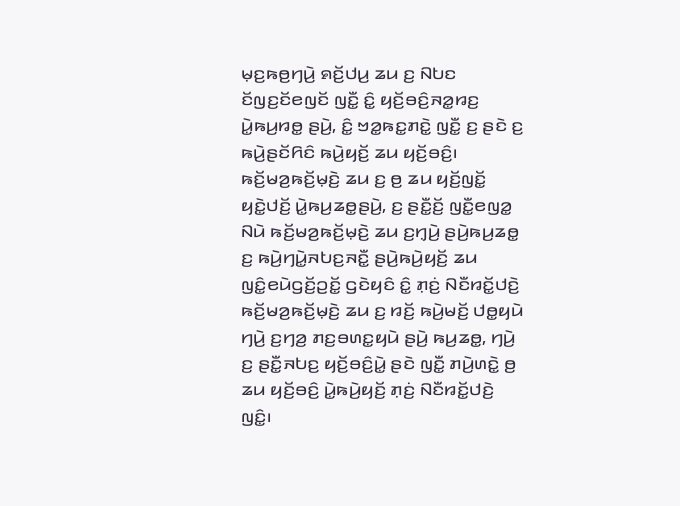ꤗ꤫ꤢ꤬ꤒꤥ꤬ꤚꤣꤧ꤬ ꤎꤢꤩ꤬ꤓꤣ꤬ ꤘꤣ ꤢ꤬ ꤡꤝꤢ ꤢꤩꤜꤢ꤬ꤢꤩꤕꤜꤢꤩ ꤜꤢꤪ꤭ ꤢꤨ꤭ ꤟꤢꤩ꤬ꤋꤢꤨ꤬ꤏꤤ꤭ꤙꤢ꤬ ꤣꤧ꤭ꤒꤣ꤬ꤙꤥ꤭ ꤔꤣꤧ꤬, ꤢꤨ꤭ ꤠꤤ꤭ꤒꤢ꤭ꤊꤢꤧ꤭ ꤜꤢꤪ꤭ ꤢ꤬ ꤔꤢꤧ ꤢ꤬ ꤒꤣꤧ꤬ꤔꤢꤩꤖꤢꤨ ꤒꤣꤧ꤬ꤟꤢꤩ꤬ ꤘꤣ ꤟꤢꤩ꤬ꤋꤢꤨ꤬꤯
ꤒꤢꤩ꤬ꤗꤤ꤬ꤒꤢꤩ꤬ꤗ꤫ꤢꤧ꤬ ꤘꤣ ꤢ꤬ ꤥ꤬ ꤘꤣ ꤟꤢꤩ꤬ꤜꤢꤩ꤭ ꤟꤢꤧ꤭ꤓꤢꤩ꤬ ꤣꤧ꤭ꤒꤣ꤬ꤘꤥ꤭ꤔꤣꤧ꤬, ꤢ꤬ ꤔꤢꤪ꤭ꤢꤩ꤬ ꤜꤢꤪ꤭ꤕꤜꤤ꤭ ꤡꤣꤧ ꤒꤢꤩ꤬ꤗꤤ꤬ꤒꤢꤩ꤬ꤗ꤫ꤢꤧ꤬ ꤘꤣ ꤢ꤬ꤚ꤫ꤣꤧ꤬ ꤔꤣꤧ꤬ꤒꤣ꤬ꤘꤥ꤭ ꤢ꤬ ꤒꤣꤧ꤬ꤚꤣꤧ꤭ꤏꤝꤢ꤬ꤏꤢꤪ꤭ ꤔꤣꤧ꤬ꤒꤣꤧ꤬ꤟꤢꤩ꤬ ꤘꤣ ꤜꤢꤨ꤭ꤕꤣꤧꤞꤢꤩ꤬ꤑꤢꤩ꤭ ꤞꤢꤧꤟꤢꤨ ꤢꤨ꤭ ꤊ꤫ꤢꤦ꤬ ꤡꤢꤪꤙꤢꤩ꤭ꤓꤢꤧ꤬ ꤒꤢꤩ꤬ꤗꤤ꤬ꤒꤢꤩ꤬ꤗ꤫ꤢꤧ꤬ ꤘꤣ ꤢ꤬ ꤙꤢꤩ꤬ ꤒꤣꤧ꤬ꤗꤢꤩ꤬ ꤓꤥ꤭ꤟꤣꤧ ꤚꤣꤧ꤬ ꤢ꤬ꤚꤤ꤬ ꤊꤢ꤬ꤋꤛꤢ꤭ꤟꤣꤧ ꤔꤣꤧ꤬ ꤒꤣ꤬ꤘꤥ꤭, ꤚꤣꤧ꤬ ꤢ꤬ ꤔꤢꤪ꤭ꤏꤝꤢ꤬ ꤟꤢꤩ꤬ꤋꤢꤨ꤬ꤣꤧ꤭ ꤔꤢꤧ ꤜꤢꤪ꤭ ꤊꤣꤧ꤬ꤛꤢꤧ꤭ ꤥ꤬ ꤘꤣ ꤟꤢꤩ꤬ꤋꤢꤨ꤬ ꤣꤧ꤭ꤒꤣꤧ꤬ꤟꤢꤩ꤬ ꤊ꤫ꤢꤦ꤬ ꤡꤢꤪꤙꤢꤩ꤭ꤓꤢꤧ꤬ ꤜꤢꤨ꤭꤯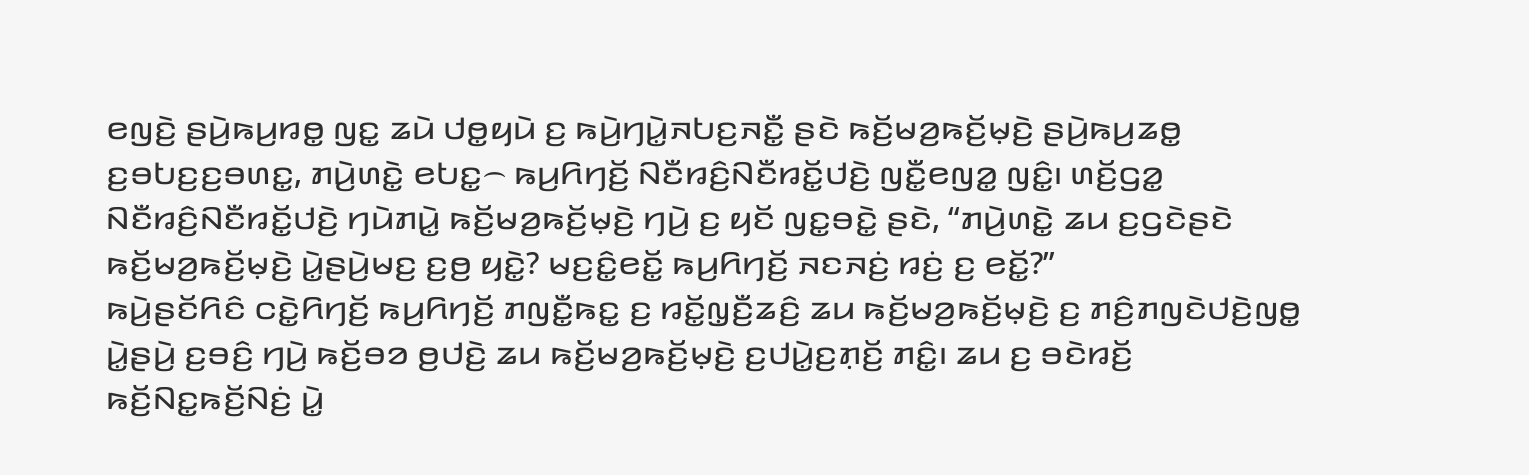ꤕꤜꤢꤧ꤬ ꤔꤣꤧ꤬ꤒꤣ꤬ꤙꤥ꤭ ꤜꤢ꤭ ꤘꤣꤧ ꤓꤥ꤭ꤟꤣꤧ ꤢ꤬ ꤒꤣꤧ꤬ꤚꤣꤧ꤭ꤏꤝꤢ꤬ꤏꤢꤪ꤭ ꤔꤢꤧ ꤒꤢꤩ꤬ꤗꤤ꤬ꤒꤢꤩ꤬ꤗ꤫ꤢꤧ꤬ ꤔꤣꤧ꤬ꤒꤣ꤬ꤘꤥ꤭ ꤢ꤬ꤋꤝꤢ꤬ꤢ꤬ꤋꤛꤢ꤭, ꤊꤣꤧ꤬ꤛꤢꤧ꤭ ꤕꤝꤢ꤭꤮ ꤒꤣ꤬ꤖꤚꤢꤩ꤬ ꤡꤢꤪꤙꤢꤨ꤬ꤡꤢꤪꤙꤢꤩ꤭ꤓꤢꤧ꤬ ꤜꤢꤪ꤭ꤕꤜꤤ꤭ ꤜꤢꤨ꤭꤯ ꤛꤢꤩ꤬ꤞꤤ꤭ ꤡꤢꤪꤙꤢꤨ꤬ꤡꤢꤪꤙꤢꤩ꤭ꤓꤢꤧ꤬ ꤚꤣꤧꤊꤣꤧ꤭ ꤒꤢꤩ꤬ꤗꤤ꤬ꤒꤢꤩ꤬ꤗ꤫ꤢꤧ꤬ ꤚꤣꤧ꤬ ꤢ꤬ ꤟꤢꤩ ꤜꤢ꤭ꤋꤢꤧ꤭ ꤔꤢꤧ, “ꤊꤣꤧ꤬ꤛꤢꤧ꤭ ꤘꤣ ꤢ꤬ꤞꤢꤧꤔꤢꤧ ꤒꤢꤩ꤬ꤗꤤ꤬ꤒꤢꤩ꤬ꤗ꤫ꤢꤧ꤬ ꤣꤧ꤭ꤔꤣꤧ꤬ꤗꤢ꤬ ꤢ꤬ꤥ꤬ ꤟꤢꤧ꤭? ꤗꤢ꤬ꤢꤨ꤭ꤕꤢꤩ꤭ ꤒꤣ꤬ꤖꤚꤢꤩ꤬ ꤏꤢꤏꤢꤦ꤬ ꤙꤢꤦ꤬ ꤢ꤬ ꤕꤢꤩ꤭?”
ꤒꤣꤧ꤬ꤔꤢꤩꤖꤢꤨ ꤍꤢꤧ꤭ꤖꤚꤢꤩ꤬ ꤒꤣ꤬ꤖꤚꤢꤩ꤬ ꤊꤜꤢꤪ꤭ꤒꤢ꤭ ꤢ꤬ ꤙꤢꤩ꤭ꤜ꤫ꤢꤪ꤬ꤘꤢꤨ꤬ ꤘꤣ ꤒꤢꤩ꤬ꤗꤤ꤬ꤒꤢꤩ꤬ꤗ꤫ꤢꤧ꤬ ꤢ꤬ ꤊꤢꤨ꤬ꤊꤜꤢꤧꤓꤢꤧ꤬ꤜꤥ꤭ ꤣꤧ꤭ꤔꤣꤧ꤬ ꤢ꤬ꤋꤢꤨ꤬ ꤚꤣꤧ꤬ ꤒꤢꤩ꤬ꤋꤤ ꤥ꤬ꤓꤢꤧ꤬ ꤘꤣ ꤒꤢꤩ꤬ꤗꤤ꤬ꤒꤢꤩ꤬ꤗ꤫ꤢꤧ꤬ ꤢ꤬ꤓꤣꤧ꤭ꤢ꤬ꤊ꤫ꤢꤩ꤬ ꤊꤢꤨ꤭꤯ ꤘꤣ ꤢ꤬ ꤋꤢꤧꤙꤢꤩ꤬ ꤒꤢꤩ꤬ꤡꤢ꤭ꤒꤢꤩ꤬ꤡꤢꤦ꤬ ꤣꤧ꤭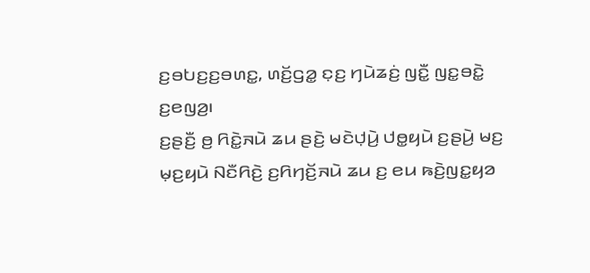ꤢ꤬ꤋꤝꤢ꤬ꤢ꤬ꤋꤛꤢ꤭, ꤛꤢꤩ꤬ꤞꤤ꤭ ꤢ꤫ꤢ꤬ ꤚꤣꤧꤘꤢꤦ꤬ ꤜꤢꤪ꤭ ꤜꤢ꤭ꤋꤢꤧ꤭ ꤢ꤬ꤕꤜꤤ꤬꤯
ꤢ꤬ꤔꤢꤪ꤬ ꤥ꤬ ꤖꤢꤧ꤭ꤏꤣꤧ ꤘꤣ ꤔꤢꤧ꤬ ꤗꤢꤧꤓ꤫ꤣꤧ꤬ ꤓꤥ꤭ꤟꤣꤧ ꤢ꤬ꤔꤣꤧ꤬ ꤗꤢ꤬ ꤗ꤫ꤢ꤬ꤟꤣꤧ ꤡꤢꤪꤖꤢꤧ꤬ ꤢ꤬ꤖꤚꤢꤩ꤬ꤏꤣꤧ ꤘꤣ ꤢ꤬ ꤕꤣ ꤒꤢꤧ꤬ꤜꤢ꤭ꤟꤤ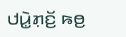ꤓꤣꤧ꤭ꤊ꤫ꤢꤩ꤬ ꤒꤥ꤬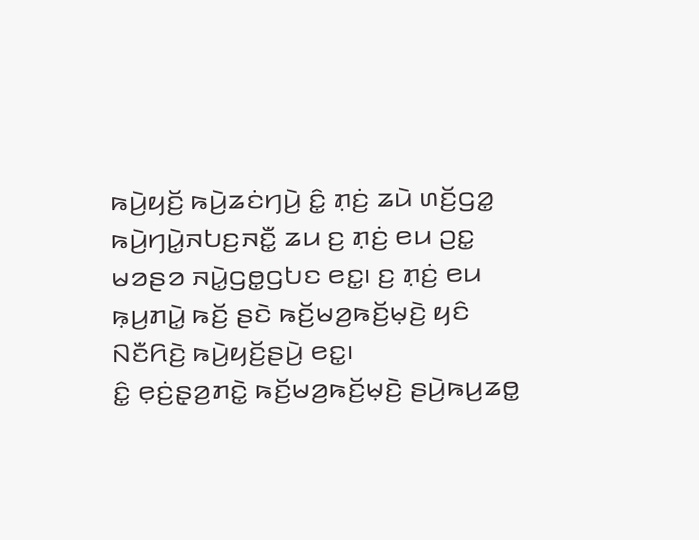ꤒꤣꤧ꤬ꤟꤢꤩ꤬ ꤒꤣꤧ꤬ꤘꤢꤦꤚꤣꤧ꤬ ꤢꤨ꤭ ꤊ꤫ꤢꤦ꤬ ꤘꤣꤧ ꤛꤢꤩ꤬ꤞꤤ꤭ ꤒꤣꤧ꤬ꤚꤣꤧ꤭ꤏꤝꤢ꤬ꤏꤢꤪ꤭ ꤘꤣ ꤢ꤬ ꤊ꤫ꤢꤦ꤬ ꤕꤣ ꤑꤢ꤭ ꤗꤤꤔꤤ ꤏꤣꤧ꤭ꤞꤥ꤭ꤞꤝꤢ ꤕꤢ꤭꤯ ꤢ꤬ ꤊ꤫ꤢꤦ꤬ ꤕꤣ ꤒ꤫ꤣ꤬ꤊꤣꤧ꤭ ꤒꤢꤩ꤬ ꤔꤢꤧ ꤒꤢꤩ꤬ꤗꤤ꤬ꤒꤢꤩ꤬ꤗ꤫ꤢꤧ꤬ ꤟꤢꤨ ꤡꤢꤪꤖꤢꤧ꤬ ꤒꤣꤧ꤬ꤟꤢꤩ꤬ꤔꤣꤧ꤬ ꤕꤢ꤭꤯
ꤢꤨ꤭ ꤕ꤫ꤢꤦ꤬ꤔ꤫ꤤ꤬ꤊꤢꤧ꤭ ꤒꤢꤩ꤬ꤗꤤ꤬ꤒꤢꤩ꤬ꤗ꤫ꤢꤧ꤬ ꤔꤣꤧ꤬ꤒꤣ꤬ꤘꤥ꤭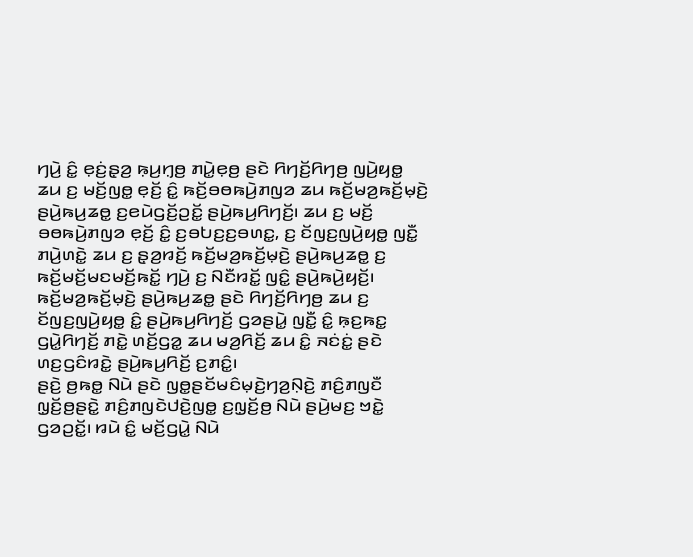ꤚꤣꤧ꤬ ꤢꤨ꤭ ꤕ꤫ꤢꤦ꤬ꤔ꤫ꤤ꤬ ꤒ꤫ꤣ꤬ꤚ꤫ꤥ꤬ ꤊꤣꤧ꤭ꤕ꤫ꤥ꤬ ꤔꤢꤧ ꤖꤚꤢꤩ꤬ꤖꤚꤥ꤬ ꤜꤣꤧ꤬ꤟꤥ꤭ ꤘꤣ ꤢ꤬ ꤗꤢꤩ꤬ꤜꤥ꤭ ꤕ꤫ꤢꤩ꤬ ꤢꤨ꤭ ꤒꤢꤩ꤬ꤋꤥꤒꤣꤧ꤬ꤊꤜꤤ ꤘꤣ ꤒꤢꤩ꤬ꤗꤤ꤬ꤒꤢꤩ꤬ꤗ꤫ꤢꤧ꤬ ꤔꤣꤧ꤬ꤒꤣ꤬ꤘꤥ꤭ ꤢ꤬ꤕꤣꤧꤞꤢꤩ꤬ꤑꤢꤩ꤭ ꤔꤣꤧ꤬ꤒꤣ꤬ꤖꤚꤢꤩ꤬꤯ ꤘꤣ ꤢ꤬ ꤗꤢꤩ꤬ ꤋꤥꤒꤣꤧ꤬ꤊꤜꤤ ꤕ꤫ꤢꤩ꤬ ꤢꤨ꤭ ꤢ꤬ꤋꤝꤢ꤬ꤢ꤬ꤋꤛꤢ꤭, ꤢ꤬ ꤢꤩꤜꤢ꤬ꤜꤣꤧ꤬ꤟꤥ꤭ ꤜꤢꤪ꤭ ꤊꤣꤧ꤬ꤛꤢꤧ꤭ ꤘꤣ ꤢ꤬ ꤔ꤫ꤤ꤬ꤙꤢꤩ꤬ ꤒꤢꤩ꤬ꤗꤤ꤬ꤒꤢꤩ꤬ꤗ꤫ꤢꤧ꤬ ꤔꤣꤧ꤬ꤒꤣ꤬ꤘꤥ꤭ ꤢ꤬ ꤒꤢꤩ꤬ꤗꤢꤩ꤬ꤗꤢꤗꤢꤩ꤬ꤒꤢꤩ꤭ ꤚꤣꤧ꤬ ꤢ꤬ ꤡꤢꤪꤙꤢꤩ꤭ ꤜꤢꤨ꤭ ꤔꤣꤧ꤬ꤒꤣꤧ꤬ꤟꤢꤩ꤬꤯ ꤒꤢꤩ꤬ꤗꤤ꤬ꤒꤢꤩ꤬ꤗ꤫ꤢꤧ꤬ ꤔꤣꤧ꤬ꤒꤣ꤬ꤘꤥ꤭ ꤔꤢꤧ ꤖꤚꤢꤩ꤬ꤖꤚꤥ꤬ ꤘꤣ ꤢ꤬ ꤢꤩꤜꤢ꤬ꤜꤣꤧ꤬ꤟꤥ꤭ ꤢꤨ꤭ ꤔꤣꤧ꤬ꤒꤣ꤬ꤖꤚꤢꤩ꤬ ꤞꤤꤔꤣꤧ꤭ ꤜꤢꤪ꤭ ꤢꤨ꤭ ꤒ꤫ꤢ꤬ꤒꤢ꤭ ꤞꤣꤧ꤭ꤖꤚꤢꤩ꤬ ꤊꤢꤧ꤭ ꤛꤢꤩ꤬ꤞꤤ꤭ ꤘꤣ ꤗꤤ꤬ꤖꤢꤩ꤬ ꤘꤣ ꤢꤨ꤭ ꤏꤢꤦꤢꤦ꤭ ꤔꤢꤧ ꤛꤢ꤬ꤞꤢꤨꤙꤢꤧ꤭ ꤔꤣꤧ꤬ꤒꤣ꤬ꤖꤢꤩ꤬ ꤢ꤬ꤊꤢꤨ꤭꤯
ꤔꤢꤧ꤬ ꤥ꤬ꤒꤥ꤭ ꤡꤣꤧ ꤔꤢꤧ ꤜꤥ꤭ꤔꤢꤩꤗꤢꤨꤗ꤫ꤢꤧ꤬ꤚꤤ꤬ꤡ꤫ꤢꤧ꤬ ꤊꤢꤨ꤬ꤊꤜꤢꤪ ꤜ꤫ꤢꤩ꤬ꤥ꤬ꤔꤢꤧ꤭ ꤊꤢꤨ꤬ꤊꤜꤢꤧꤓꤢꤧ꤬ꤜꤥ꤭ ꤢ꤬ꤜ꤫ꤢꤩ꤬ꤥ꤬ ꤡꤣꤧ ꤔꤣꤧ꤬ꤗꤢ꤬ ꤠꤢꤧ꤭ ꤞꤤꤑꤢꤩ꤭꤯ ꤙꤣꤧ ꤢꤨ꤭ ꤗꤢꤩ꤬ꤞꤣꤧ꤭ ꤡꤣꤧ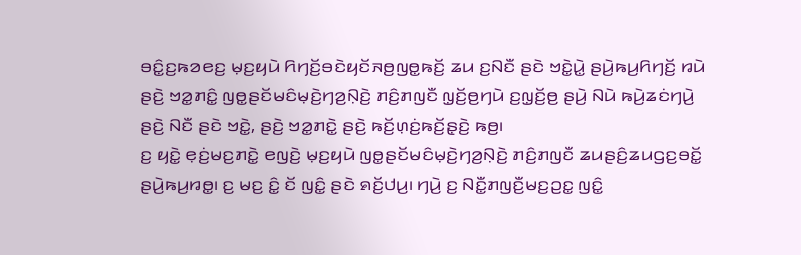ꤋꤢꤨ꤭ꤢ꤬ꤒꤤꤕꤢ꤬ ꤗ꤫ꤢ꤬ꤟꤣꤧ ꤖꤚꤢꤩ꤬ꤋꤢꤧꤟꤢꤩꤏꤥ꤬ꤜꤥ꤭ꤒꤢꤩ꤬ ꤘꤣ ꤢ꤬ꤡꤢꤪ ꤔꤢꤧ ꤠꤢꤧ꤭ꤣꤧ꤭ ꤔꤣꤧ꤬ꤒꤣ꤬ꤖꤚꤢꤩ꤬ ꤙꤣꤧ ꤔꤢꤧ꤬ ꤠꤤ꤭ꤊꤢꤨ꤭ ꤜꤥ꤭ꤔꤢꤩꤗꤢꤨꤗ꤫ꤢꤧ꤬ꤚꤤ꤬ꤡ꤫ꤢꤧ꤬ ꤊꤢꤨ꤬ꤊꤜꤢꤪ ꤜ꤫ꤢꤩ꤬ꤥ꤬ꤚꤣꤧ ꤢ꤬ꤜ꤫ꤢꤩ꤬ꤥ꤬ ꤔꤣꤧ꤬ ꤡꤣꤧ ꤒꤣꤧ꤬ꤘꤢꤦꤚꤣꤧ꤬ ꤔꤢꤧ꤬ ꤡꤢꤪ ꤔꤢꤧ ꤠꤢꤧ꤭, ꤔꤢꤧ꤬ ꤠꤤ꤭ꤊꤢꤧ꤭ ꤔꤢꤧ꤬ ꤒꤢꤩ꤬ꤛ꤫ꤢꤦ꤬ꤒꤢꤩ꤬ꤔ꤫ꤢꤧ꤬ ꤒꤥ꤬꤯
ꤢ꤬ ꤟꤢꤧ꤭ ꤕ꤫ꤢꤦ꤬ꤗꤢ꤬ꤊꤢꤧ꤭ ꤕꤜꤢꤧ꤬ ꤗ꤫ꤢ꤬ꤟꤣꤧ ꤜꤥ꤭ꤔꤢꤩꤗꤢꤨꤗ꤫ꤢꤧ꤬ꤚꤤ꤬ꤡ꤫ꤢꤧ꤬ ꤊꤢꤨ꤬ꤊꤜꤢꤪ ꤘꤣꤔꤢꤨ꤬ꤘꤣꤞꤢ꤬ꤋꤢꤩ꤭ ꤔꤣꤧ꤬ꤒꤣ꤬ꤙꤥ꤭꤯ ꤢ꤬ ꤗꤢ꤬ ꤢꤨ꤭ ꤢꤩ ꤜꤢꤨ꤭ ꤔꤢꤧ ꤎꤢꤩ꤬ꤓꤣ꤬꤯ ꤚꤣꤧ꤬ ꤢ꤬ ꤡꤢꤪ꤭ꤊꤜꤢꤪ꤬ꤗꤢ꤬ꤑꤢ꤭ ꤜꤢꤨ꤭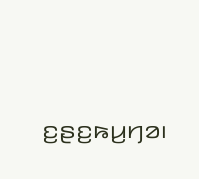ꤢ꤬ꤔꤢ꤬ꤒꤣ꤬ꤚꤤ꤯